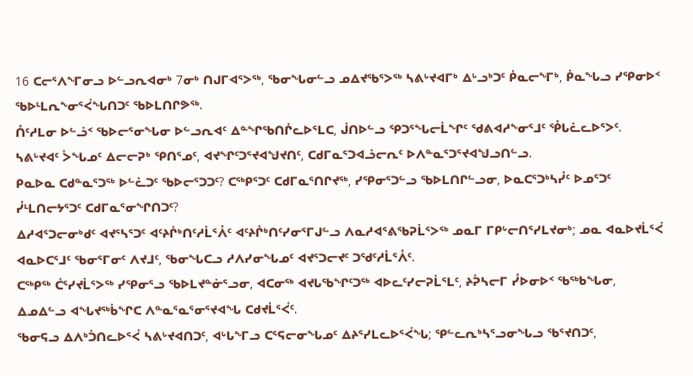16 ᑕᓕᕐᐱᖕᒥᓂᓗ ᐅᓪᓗᕆᐊᓂᒃ 7ᓂᒃ ᑎᒍᒥᐊᕐᐳᖅ, ᖃᓂᖓᓂᓪᓗ ᓄᐃᔪᖃᕐᐳᖅ ᓴᕕᒡᔪᐊᒥᒃ ᐃᒡᓗᒃᑐᑦ ᑮᓇᓕᖕᒥᒃ, ᑮᓇᖓᓗ ᓯᕿᓂᐅᑉ ᖃᐅᒻᒪᕆᖕᓂᕐᐹᖓᑎᑐᑦ ᖃᐅᒪᑎᒋᕗᖅ.
ᑍᑦᓱᒪᓂ ᐅᓪᓘᑉ ᖃᐅᓕᕐᓂᖓᓂ ᐅᓪᓗᕆᐊᑦ ᐃᓐᖏᖃᑎᒌᓚᐅᕐᒪᑕ, ᒎᑎᐅᓪᓗ ᕿᑐᕐᖓᓕᒫᖏᑦ ᖁᕕᐊᓱᖕᓂᕐᒧᑦ ᕾᒐᓛᓚᐅᕐᐳᑦ.
ᓴᕕᒡᔪᐊᑦ ᐴᖓᓄᑦ ᐃᓕᓕᕈᒃ ᕿᑎᕐᓄᑦ, ᐊᔪᖏᑦᑐᕐᔪᐊᖑᔪᑎᑦ, ᑕᑯᒥᓇᕐᑐᐊᓘᓕᕆᑦ ᐅᐱᓐᓇᕐᑐᕐᔪᐊᖑᓗᑎᓪᓗ.
ᑭᓇᐅᓇ ᑕᑯᓐᓇᕐᑐᖅ ᐅᓪᓛᑐᑦ ᖃᐅᓕᕐᑐᑐᑦ? ᑕᖅᑭᕐᑐᑦ ᑕᑯᒥᓇᕐᑎᒋᔪᖅ, ᓯᕿᓂᕐᑐᓪᓗ ᖃᐅᒪᑎᒋᓪᓗᓂ, ᐅᓇᑕᕐᑐᒃᓴᓮᑦ ᐅᓄᕐᑐᑦ ᓮᒻᒪᑎᓕᔭᕐᑐᑦ ᑕᑯᒥᓇᕐᓂᖏᑎᑐᑦ?
ᐃᓱᐊᕐᑐᓕᓂᒃᑯᑦ ᐊᔪᕐᓴᕐᑐᑦ ᐊᑦᔨᒌᒃᑎᑦᓱᒫᕐᐰᑦ ᐊᑦᔨᒌᒃᑎᑦᓯᓂᕐᒥᒍᓪᓗ ᐱᓇᓱᐊᕐᕕᖃᕈᒫᕐᐳᖅ ᓄᓇᒥ ᒥᑭᒡᓕᑎᕐᓯᒪᔪᓂᒃ; ᓄᓇ ᐊᓇᐅᔪᒫᕐᐹ ᐊᓇᐅᑕᕐᒧᑦ ᖃᓂᕐᒥᓂᑦ ᐱᔪᒧᑦ, ᖃᓂᖓᑕᓗ ᓱᐱᓯᓂᖓᓄᑦ ᐊᔪᕐᑐᓕᔪᑦ ᑐᖁᑦᓱᒫᕐᐰᑦ.
ᑕᖅᑭᖅ ᑖᕐᓯᔪᒫᕐᐳᖅ ᓯᕿᓂᕐᓗ ᖃᐅᒪᔪᓐᓃᕐᓗᓂ, ᐊᑕᓂᖅ ᐊᔪᒐᖃᖏᑦᑐᖅ ᐊᐅᓚᑦᓯᓕᕈᒫᕐᒪᑦ, ᔨᕉᓴᓕᒥ ᓮᐅᓂᐅᑉ ᖃᖅᑲᖓᓂ, ᐃᓄᐃᓪᓗ ᐊᖓᔪᖅᑳᖏᑕ ᐱᓐᓇᕐᓇᕐᓂᕐᔪᐊᖓ ᑕᑯᔪᒫᕐᐹᑦ.
ᖃᓂᕋᓗ ᐃᐱᒃᑑᑎᓚᐅᕐᐹ ᓴᕕᒡᔪᐊᑎᑐᑦ, ᐊᒡᒐᖕᒥᓗ ᑕᕐᕋᓕᓂᖓᓄᑦ ᐃᔨᕐᓯᒪᓚᐅᕐᐹᖓ; ᕿᓪᓚᕆᒃᓴᕐᓗᓂᖓᓗ ᖃᕐᔪᑎᑐᑦ,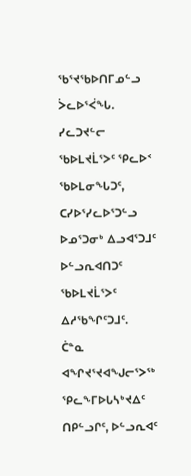ᖃᕐᔪᖃᐅᑎᒥᓄᓪᓗ ᐴᓚᐅᕐᐹᖓ.
ᓯᓚᑐᔪᓪᓕ ᖃᐅᒪᔪᒫᕐᐳᑦ ᕿᓚᐅᑉ ᖃᐅᒪᓂᖓᑐᑦ, ᑕᓯᐅᕐᓯᓚᐅᕐᑐᓪᓗ ᐅᓄᕐᑐᓂᒃ ᐃᓗᐊᕐᑐᒧᑦ ᐅᓪᓗᕆᐊᑎᑐᑦ ᖃᐅᒪᔪᒫᕐᐳᑦ ᐃᓱᖃᖏᑦᑐᒧᑦ.
ᑖᓐᓇ ᐊᖏᔪᕐᔪᐊᖑᓕᕐᐳᖅ ᕿᓚᖕᒥᐅᒐᓴᒃᔪᐃᑦ ᑎᑭᓪᓗᒋᑦ, ᐅᓪᓗᕆᐊᑦ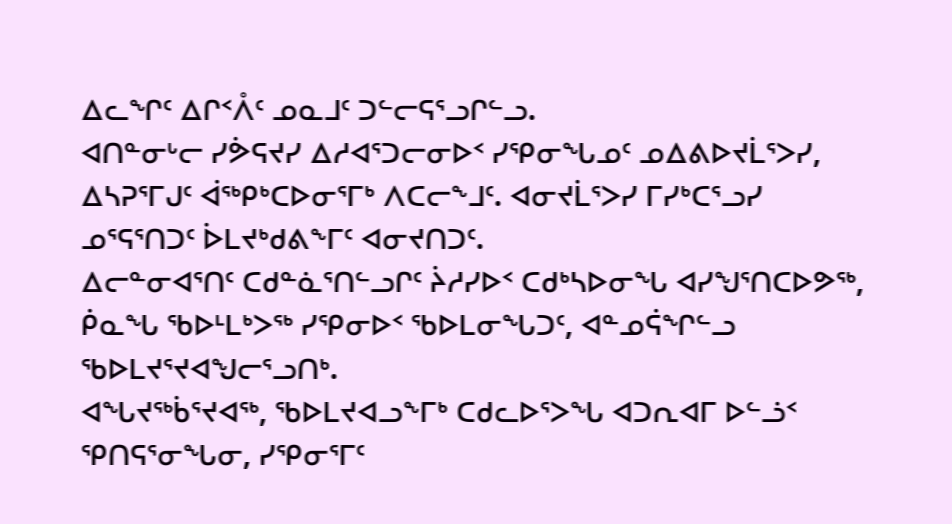ᐃᓚᖏᑦ ᐃᒋᑉᐰᑦ ᓄᓇᒧᑦ ᑐᓪᓕᕋᕐᓗᒋᓪᓗ.
ᐊᑎᓐᓂᒡᓕ ᓯᕘᕋᔪᓯ ᐃᓱᐊᕐᑐᓕᓂᐅᑉ ᓯᕿᓂᖓᓄᑦ ᓄᐃᕕᐅᔪᒫᕐᐳᓯ, ᐃᓴᕈᕐᒥᒍᑦ ᐋᖅᑭᒃᑕᐅᓂᕐᒥᒃ ᐱᑕᓕᖕᒧᑦ. ᐊᓂᔪᒫᕐᐳᓯ ᒥᓯᒃᑕᕐᓗᓯ ᓄᕐᕋᕐᑎᑐᑦ ᐆᒪᔪᒃᑯᕕᖕᒥᑦ ᐊᓂᔪᑎᑐᑦ.
ᐃᓕᓐᓂᐊᕐᑎᑦ ᑕᑯᓐᓈᕐᑎᓪᓗᒋᑦ ᔩᓱᓯᐅᑉ ᑕᑯᒃᓴᐅᓂᖓ ᐊᓯᖑᕐᑎᑕᐅᕗᖅ, ᑮᓇᖓ ᖃᐅᒻᒪᒃᐳᖅ ᓯᕿᓂᐅᑉ ᖃᐅᒪᓂᖓᑐᑦ, ᐊᓐᓄᕌᖏᓪᓗ ᖃᐅᒪᔪᕐᔪᐊᖑᓕᕐᓗᑎᒃ.
ᐊᖓᔪᖅᑳᕐᔪᐊᖅ, ᖃᐅᒪᔪᐊᓗᖕᒥᒃ ᑕᑯᓚᐅᕐᐳᖓ ᐊᑐᕆᐊᒥ ᐅᓪᓘᑉ ᕿᑎᕋᕐᓂᖓᓂ, ᓯᕿᓂᕐᒥᑦ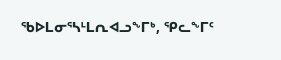ᖃᐅᒪᓂᕐᓴᒻᒪᕆᐊᓗᖕᒥᒃ, ᕿᓚᖕᒥᑦ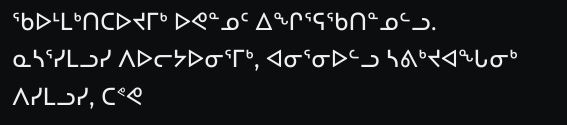ᖃᐅᒻᒪᒃᑎᑕᐅᔪᒥᒃ ᐅᕙᓐᓄᑦ ᐃᖏᕐᕋᖃᑎᓐᓄᓪᓗ.
ᓇᓴᕐᓯᒪᓗᓯ ᐱᐅᓕᔭᐅᓂᕐᒥᒃ, ᐊᓂᕐᓂᐅᓪᓗ ᓴᕕᒃᔪᐊᖓᓂᒃ ᐱᓯᒪᓗᓯ, ᑕᕝᕙ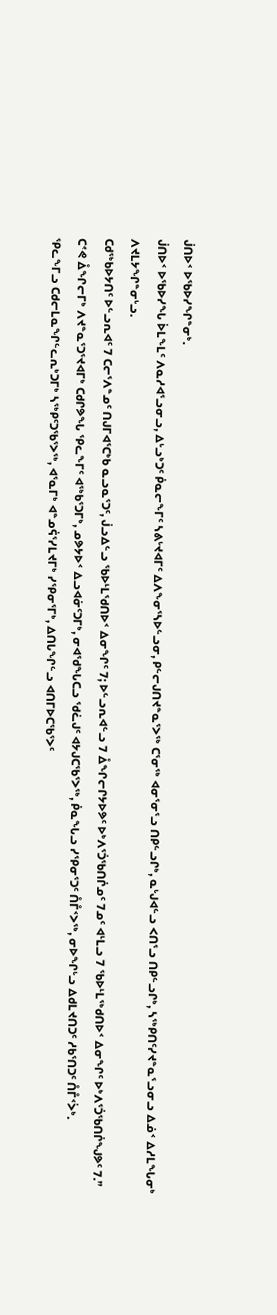ᒎᑎᐅᑉ ᐅᖃᐅᓯᖏᓐᓂᒃ.
ᒎᑎᐅᑉ ᐅᖃᐅᓯᖓ ᐆᒪᖕᒪᑦ ᐱᓇᓱᐊᕐᓗᓂᓗ, ᐃᒡᓗᒃᑐᑦ ᑮᓇᓕᖕᒥᑦ ᓴᕕᒡᔪᐊᒥᑦ ᐃᐱᖕᓂᕐᓴᐅᓪᓗᓂ, ᑭᓪᓕᒍᑎᔪᓐᓇᕐᐳᖅ ᑕᕐᓂᖅ ᐊᓂᕐᓂᕐᓗ ᑎᑭᓪᓗᒋᒃ, ᓇᒡᒍᐊᓪᓗ ᐸᑎᕐᓗ ᑎᑭᓪᓗᒋᒃ, ᓴᖅᑭᑎᑦᓯᔪᓐᓇᕐᓗᓂᓗ ᐃᓅᑉ ᐃᓱᒪᖓᓂᒃ ᐱᔪᒪᔭᖏᓐᓂᒡᓗ.
ᑕᑯᖅᑲᐅᔭᑎᑦ ᐅᓪᓗᕆᐊᑦ 7 ᑕᓕᕐᐱᓐᓄᑦ ᑎᒍᒥᐊᕐᑕᒃᑲ ᓇᓗᓇᕐᑐᑦ, ᒎᓗᐃᓪᓗ ᖃᐅᒻᒪᖁᑎᐅᑉ ᐃᓂᖏᑦ 7; ᐅᓪᓗᕆᐊᓪᓗ 7 ᐂᖏᓕᒋᔭᐅᕗᑦ ᐅᒃᐱᕐᑑᖃᑎᒌᓄᑦ 7ᓄᑦ ᐊᒻᒪᓗ 7 ᖃᐅᒻᒪᖅᑯᑎᐅᑉ ᐃᓂᖏᑦ ᐅᒃᐱᕐᑑᖃᑎᒌᖑᕗᑦ 7.”
ᑕᕝᕙ ᐂᖏᓕᒥᒃ ᐱᔪᓐᓇᕐᑐᕐᔪᐊᒥᒃ ᑕᑯᒋᕗᖓ ᕿᓚᖕᒥᑦ ᐊᖅᑲᕐᑐᒥᒃ, ᓄᕗᔭᐅᑉ ᐃᓗᐊᓃᑦᑐᒥᒃ, ᓂᐊᖁᖓᑕᓗ ᖁᓛᒍᑦ ᐊᔭᒍᑕᖃᕐᐳᖅ, ᑮᓇᖓᓗ ᓯᕿᓂᕐᑐᑦ ᑍᒤᑉᐳᖅ, ᓂᐅᖏᒡᓗ ᐃᑯᒪᔪᑎᑐᑦ ᓱᑲᕐᑎᑐᑦ ᑍᒤᑉᐴᒃ.
ᕿᓚᖕᒥᓗ ᑕᑯᓕᒪᓇᖏᓪᓚᕆᒃᑐᒥᒃ ᓴᖅᑭᑦᑐᖃᕐᐳᖅ, ᐊᕐᓇᒥᒃ ᐊᓐᓄᕌᕐᓯᒪᔪᒥᒃ ᓯᕿᓂᕐᒥᒃ, ᐃᑎᒐᖏᓪᓗ ᐊᑎᒥᐅᑕᖃᕐᐳᑦ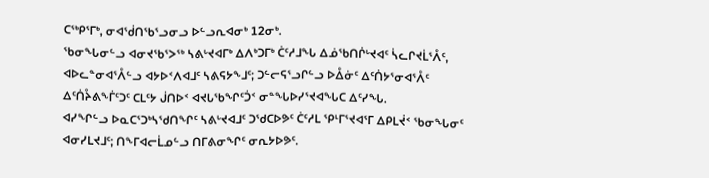ᑕᖅᑭᕐᒥᒃ, ᓂᐊᖂᑎᖃᕐᓗᓂᓗ ᐅᓪᓗᕆᐊᓂᒃ 12ᓂᒃ.
ᖃᓂᖓᓂᓪᓗ ᐊᓂᔪᖃᕐᐳᖅ ᓴᕕᒡᔪᐊᒥᒃ ᐃᐱᒃᑐᒥᒃ ᑖᑦᓱᒧᖓ ᐃᓅᖃᑎᒌᒡᔪᐊᑦ ᓵᓚᒋᔪᒫᕐᐰᑦ, ᐊᐅᓚᓐᓂᐊᕐᐰᓪᓗ ᐊᔭᐅᑉᐱᐊᒧᑦ ᓴᕕᕋᔭᖕᒧᑦ; ᑐᓪᓕᕋᕐᓗᒋᓪᓗ ᐅᐂᓃᑦ ᐃᑦᑏᔭᕐᓂᐊᕐᐰᑦ ᐃᑦᑏᔧᕕᖕᒦᑦᑐᑦ ᑕᒪᑦᔭ ᒎᑎᐅᑉ ᐊᔪᒐᖃᖏᑦᑑᑉ ᓂᓐᖓᐅᓯᕐᔪᐊᖓᑕ ᐃᑦᓯᖓ.
ᐊᓯᖏᓪᓗ ᐅᓇᑕᕐᑐᒃᓴᖁᑎᖏᑦ ᓴᕕᒡᔪᐊᒧᑦ ᑐᖁᑕᐅᕗᑦ ᑖᑦᓱᒪ ᕿᒻᒥᕐᔪᐊᕐᒥ ᐃᑭᒪᔫᑉ ᖃᓂᖓᓂᑦ ᐊᓂᓯᒪᔪᒧᑦ; ᑎᖕᒥᐊᓕᒫᓄᓪᓗ ᑎᒥᕕᓂᖏᑦ ᓂᕆᔭᐅᕗᑦ.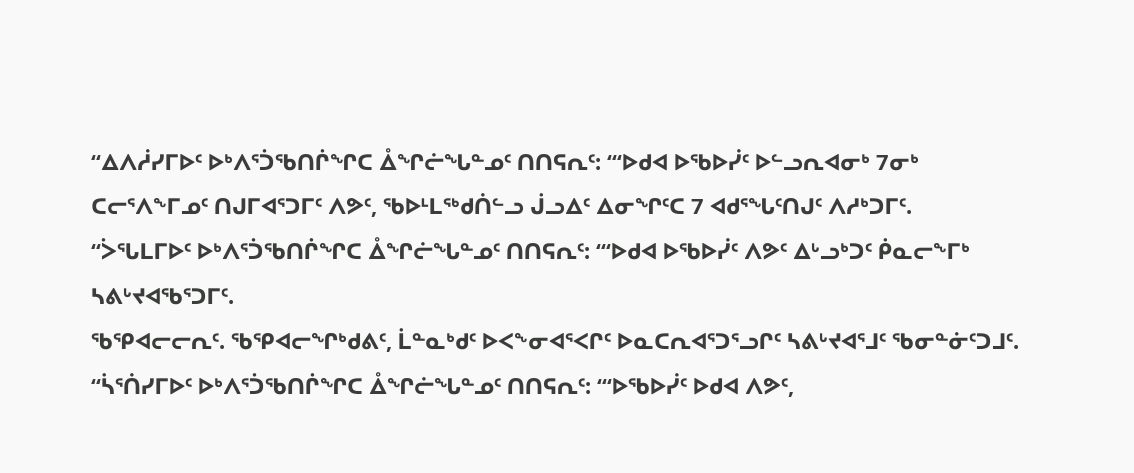“ᐃᐱᓲᓯᒥᐅᑦ ᐅᒃᐱᕐᑑᖃᑎᒌᖏᑕ ᐂᖏᓖᖓᓐᓄᑦ ᑎᑎᕋᕆᑦ: “‘ᐅᑯᐊ ᐅᖃᐅᓰᑦ ᐅᓪᓗᕆᐊᓂᒃ 7ᓂᒃ ᑕᓕᕐᐱᖕᒥᓄᑦ ᑎᒍᒥᐊᕐᑐᒥᑦ ᐱᕗᑦ, ᖃᐅᒻᒪᖅᑯᑏᓪᓗ ᒎᓗᐃᑦ ᐃᓂᖏᑦᑕ 7 ᐊᑯᕐᖓᑦᑎᒍᑦ ᐱᓱᒃᑐᒥᑦ.
“ᐴᕐᒐᒪᒥᐅᑦ ᐅᒃᐱᕐᑑᖃᑎᒌᖏᑕ ᐂᖏᓖᖓᓐᓄᑦ ᑎᑎᕋᕆᑦ: “‘ᐅᑯᐊ ᐅᖃᐅᓰᑦ ᐱᕗᑦ ᐃᒡᓗᒃᑐᑦ ᑮᓇᓕᖕᒥᒃ ᓴᕕᒡᔪᐊᖃᕐᑐᒥᑦ.
ᖃᕿᐊᓕᓕᕆᑦ. ᖃᕿᐊᓕᖏᒃᑯᕕᑦ, ᒫᓐᓇᒃᑯᑦ ᐅᐸᖕᓂᐊᕐᐸᒋᑦ ᐅᓇᑕᕆᐊᕐᑐᕐᓗᒋᑦ ᓴᕕᒡᔪᐊᕐᒧᑦ ᖃᓂᓐᓃᑦᑐᒧᑦ.
“ᓵᕐᑏᓯᒥᐅᑦ ᐅᒃᐱᕐᑑᖃᑎᒌᖏᑕ ᐂᖏᓖᖓᓐᓄᑦ ᑎᑎᕋᕆᑦ: “‘ᐅᖃᐅᓰᑦ ᐅᑯᐊ ᐱᕗᑦ,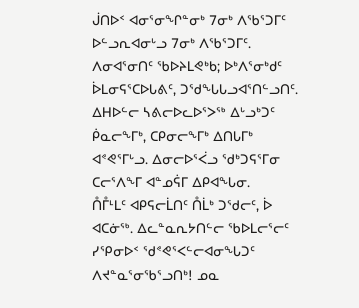ᒎᑎᐅᑉ ᐊᓂᕐᓂᖏᓐᓂᒃ 7ᓂᒃ ᐱᖃᕐᑐᒥᑦ ᐅᓪᓗᕆᐊᓂᒡᓗ 7ᓂᒃ ᐱᖃᕐᑐᒥᑦ. ᐱᓂᐊᕐᓂᑎᑦ ᖃᐅᔨᒪᕙᒃᑲ; ᐅᒃᐱᕐᓂᒃᑯᑦ ᐆᒪᓂᕋᕐᑕᐅᒐᕕᑦ, ᑐᖁᖓᒐᓗᐊᕐᑎᓪᓗᑎᑦ.
ᐃᕼᐅᓪᓕ ᓴᕕᓕᐅᓚᐅᕐᐳᖅ ᐃᒡᓗᒃᑐᑦ ᑮᓇᓕᖕᒥᒃ, ᑕᑭᓂᓕᖕᒥᒃ ᐃᑎᒐᒥᒃ ᐊᕝᕙᕐᒥᒡᓗ. ᐃᓂᓕᐅᕐᐹᓗ ᖁᒃᑐᕋᕐᒥᓂ ᑕᓕᕐᐱᖕᒥ ᐊᓐᓄᕌᒥ ᐃᑭᐊᖓᓂ.
ᑍᒤᒻᒪᑦ ᐊᑭᕋᓕᒫᑎᑦ ᑍᒫᒃ ᑐᖁᓕᑦ, ᐆ ᐊᑕᓃᖅ. ᐃᓚᓐᓇᕆᔭᑎᓪᓕ ᖃᐅᒪᓕᕐᓕᑦ ᓯᕿᓂᐅᑉ ᖁᕝᕙᕐᐸᓪᓕᐊᓂᖓᑐᑦ ᐱᔪᓐᓇᕐᓂᖃᕐᓗᑎᒃ! ᓄᓇ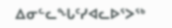ᐃᓂᓪᓚᖓᑦᓯᐊᓚᐅᕐᐳᖅ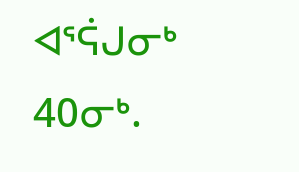ᐊᕐᕌᒍᓂᒃ 40ᓂᒃ.